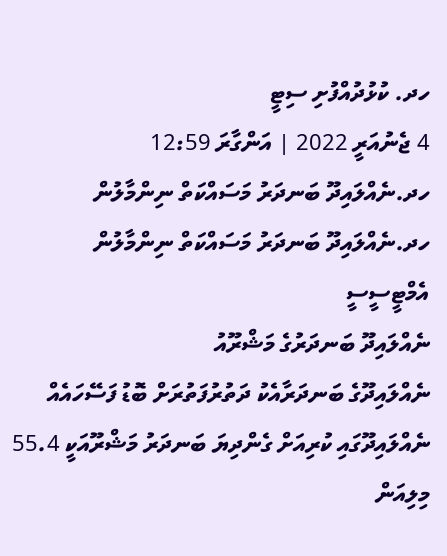ހދ. ކުޅުދުއްފުށި ސިޓީ
4 ޖެނުއަރީ 2022 | އަންގާރަ 12:59
ހދ.ނެއްލައިދޫ ބަނދަރު މަސައްކަތް ނިންމާލުން
ހދ.ނެއްލައިދޫ ބަނދަރު މަސައްކަތް ނިންމާލުން
އެމްޓީސީސީ
ނެއްލައިދޫ ބަނދަރުގެ މަޝްރޫއު
ނެއްލައިދޫގެ ބަނދަރާއެކު ދަތުރުފަތުރަށް ބޮޑު ފަސޭހައެއް
ނެއްލައިދޫގައި ކުރިއަށް ގެންދިޔަ ބަނދަރު މަޝްރޫއަކީ 55.4 މިލިއަން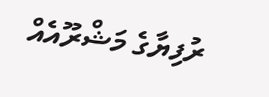ރުފިޔާގެ މަޝްރޫއެއް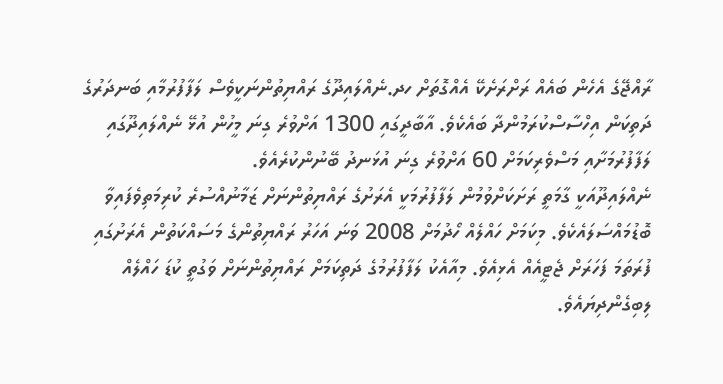ރާއްޖޭގެ އެހެން ބައެއް ރަށްރަށެކޭ އެއްގޮތަށް ހދ.ނެއްލައިދޫގެ ރައްޔިތުންނަކީވެސް ލަފާފުރުމާއި ބަނދަރުގެ ދަތިކަން އިހްސާސްކުރަމުންދާ ބައެކެވެ. އާބާދީގައި 1300 އަށްވުރެ ގިނަ މީހުން އުޅޭ ނެއްލައިދޫގައި ލަފާފުރުމަށާއި މަސްވެރިކަމަށް 60 އަށްވުރެ ގިނަ އުޅަނދު ބޭނުންކުރެއެވެ.
ނެއްލައިދޫއަކީ ގާމަތީ ރަށަކަށްވުމުން ލަފާފުރުމަކީ އެރަށުގެ ރައްޔިތުންނަށް ޒަމާނުއްސުރެ ކުރިމަތިވެފައިވާ ބޮޑުމައްސަލައެކެވެ. މިކަމަށް ހައްލެއް ހޯދުމަށް 2008 ވަނަ އަހަރު ރައްޔިތުންގެ މަސައްކަތުން އެރަށުގައި ފުރަތަމަ ފަހަރަށް ޖެޓީއެއް އެޅިއެވެ. މިއާއެކު ލަފާފުރުމުގެ ދަތިކަމަށް ރައްޔިތުންނަށް ވަގުތީ ކުޑަ ހައްލެއް ލިބިގެންދިޔައެވެ.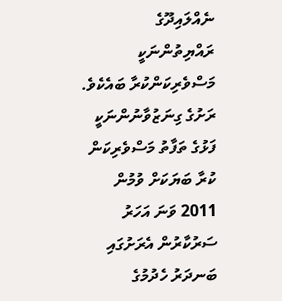ނެއްލައިދޫގެ ރައްޔިތުންނަކީ މަސްވެރިކަންކުރާ ބައެކެވެ. ރަށުގެ ގިނަޒުވާނުންނަކީ ފަޅުގެ ތަފާތު މަސްވެރިކަން ކުރާ ބަޔަކަށް ވުމުން 2011 ވަނަ އަހަރު ސަރުކާރުން އެރަށުގައި ބަނދަރު ހެދުމުގެ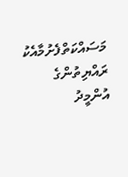މަސައްކަތްފެށުމާއެކު ރައްޔިތުންގެ އުންމީދު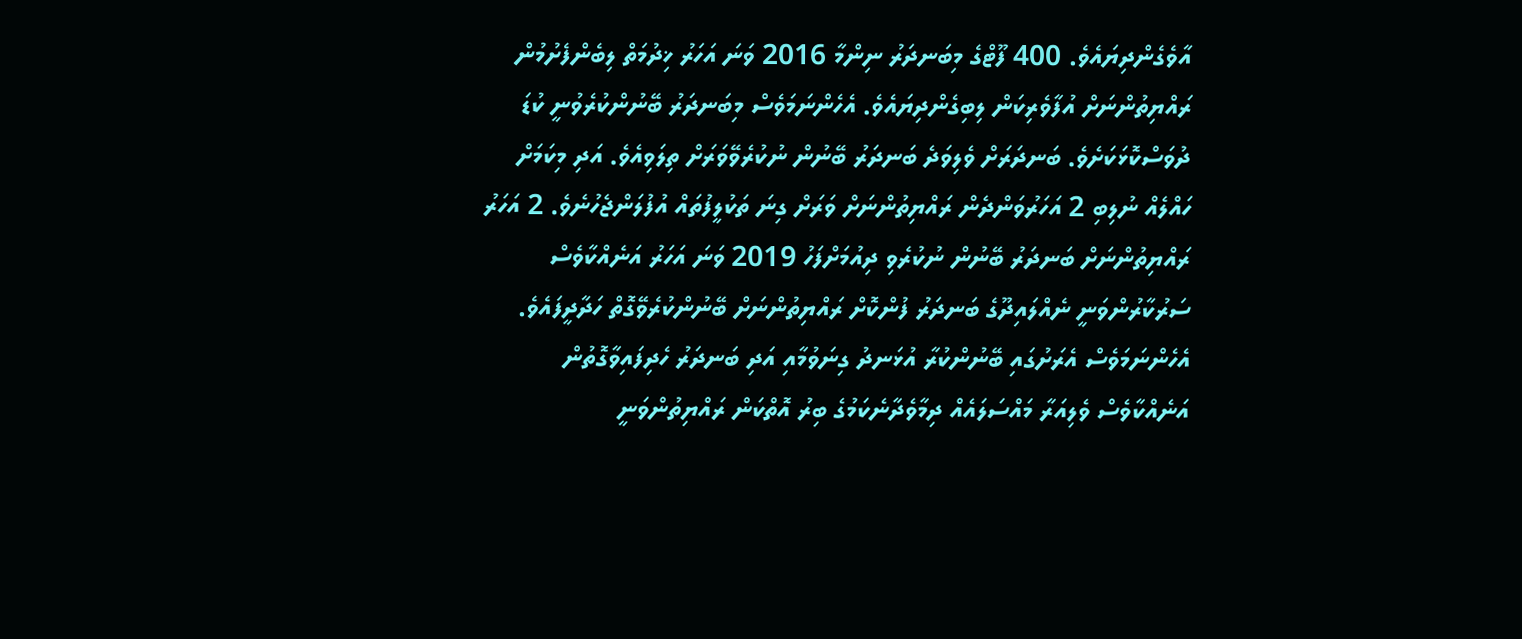އާވެގެންދިޔައެވެ. 400 ފޫޓްގެ މިބަނދަރު ނިންމާ 2016 ވަނަ އަހަރު ޚިދުމަތް ލިބެންފެށުމުން ރައްޔިތުންނަށް އުފާވެރިކަން ލިބިގެންދިޔައެވެ. އެހެންނަމަވެސް މިބަނދަރު ބޭނުންކުރެވުނީ ކުޑަ ދުވަސްކޮޅަކަށެވެ. ބަނދަރަށް ވެލިވަދެ ބަނދަރު ބޭނުން ނުކުރެވޭވަރަށް ތިލަވިއެވެ. އަދި މިކަމަށް ހައްލެއް ނުލިބި 2 އަހަރުވަންދެން ރައްޔިތުންނަށް ވަރަށް ގިނަ ތަކުލީފުތައް އުފުލަންޖެހުނެވެ. 2 އަހަރު ރައްޔިތުންނަށް ބަނދަރު ބޭނުން ނުކުރެވި ދިއުމަށްފަހު 2019 ވަނަ އަހަރު އަނެއްކާވެސް ސަރުކާރުންވަނީ ނެއްލައިދޫގެ ބަނދަރު ފުންކޮށް ރައްޔިތުންނަށް ބޭނުންކުރެވޭގޮތް ހަދާދީފައެވެ.
އެހެންނަމަވެސް އެރަށުގައި ބޭނުންކުރާ އުޅަނދު ގިނަވުމާއި އަދި ބަނދަރު ހެދިފައިވާގޮތުން އަނެއްކާވެސް ވެލިއަރާ މައްސަލައެއް ދިމާވެދާނެކަމުގެ ބިރު އޮތްކަން ރައްޔިތުންވަނީ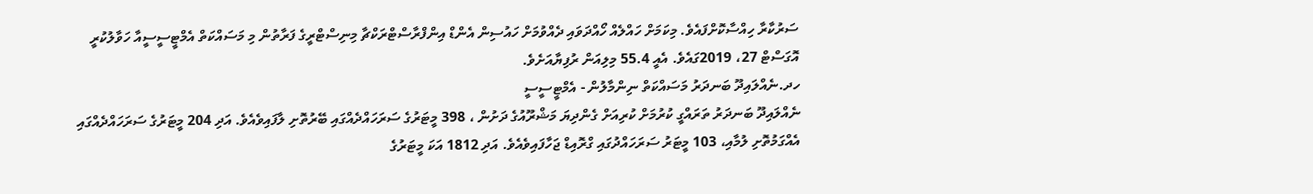ސަރުކާރާ ހިއްސާކޮށްފައެވެ. މިކަމަށް ހައްލެއް ހޯއްދަވައި ދެއްވުމަށް ހައުސިން އެންޑް އިންފްރާސްޓްރަކްޗާ މިނިސްޓްރީގެ ފަރާތުން މި މަސައްކަތް އެމްޓީސީސީއާ ހަވާލުކުރީ އޮގަސްޓް 27، 2019ގައެވެ. އެއީ 55.4 މިލިއަން ރުފިޔާއަށެވެ.
ހދ.ނެއްލައިދޫ ބަނދަރު މަސައްކަތް ނިންމާލުން - އެމްޓީސީސީ
ނެއްލައިދޫ ބަނދަރު ތަރައްގީ ކުރުމަށް ކުރިއަށް ގެންދިޔަ މަޝްރޫއުގެ ދަށުން ، 398 މީޓަރުގެ ސަރަހައްދެއްގައި ބޭރުތޮށި ލާފައިވެއެވެ. އަދި 204 މީޓަރުގެ ސަރަހައްދެއްގައި އެއްގަމުތޮށި ލުމާއި، 103 މީޓަރު ސަރަހައްދުގައި ގްރޮއިޑް ޖަހާފައިވެއެވެ. އަދި 1812 އަކަ މީޓަރުގެ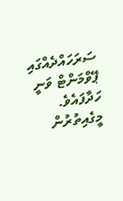ސަރަހައްދެއްގައި ޕޭވްމަންޓް ވަނީ ހަދާފައެވެ. މީގެއިތުރުން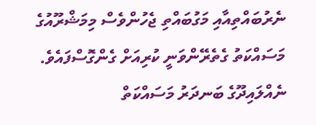ނެރުބައްތިއާއި މަގުބައްތި ޖެހުންވެސް މިމަޝްރޫއުގެ މަސައްކަތު ގެތެރޭންވަނީ ކުރިއަށް ގެންގޮސްފައެވެ.
ނެއްލައިދޫގެ ބަނދަރު މަސައްކަތް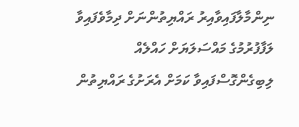ނިންމާލާފައިވާއިރު ރައްޔިތުންނަށް ދިމާވެފައިވާ ލަފާފުރުމުގެ މައްސަލަޔަށް ހައްލެއް ލިބިގެންގޮސްފައިވާ ކަމަށް އެރަށުގެ ރައްޔިތުން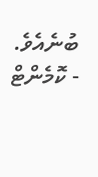ބުނެއެވެ.
- ކޮމެންޓް